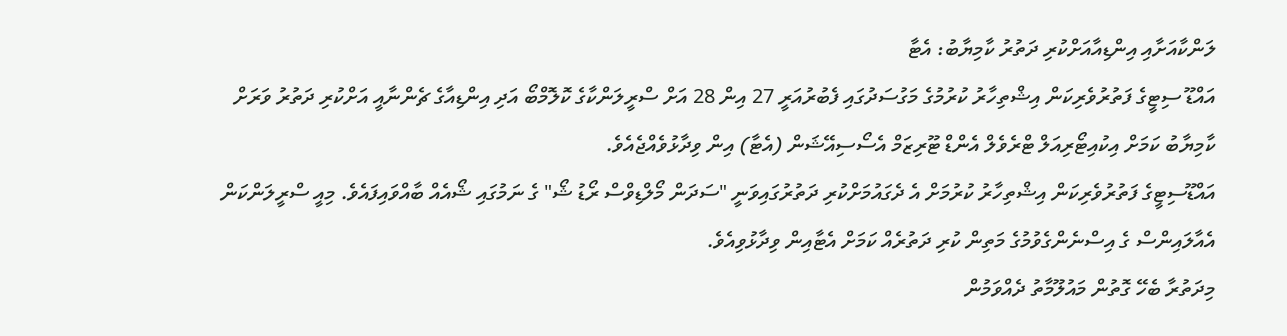ލަންކާއަށާއި އިންޑިއާއަށްކުރި ދަތުރު ކާމިޔާބު: އެޓާ
އައްޑޫ ސިޓީގެ ފަތުރުވެރިކަން އިޝްތިހާރު ކުރުމުގެ މަގުސަދުގައި ފެބުރުއަރީ 27 އިން 28 އަށް ސްރީލަންކާގެ ކޮލޮމްބޯ އަދި އިންޑިއާގެ ޗެންނާއީ އަށްކުރި ދަތުރު ވަރަށް ކާމިޔާބު ކަމަށް އިކުއިޓޯރިއަލް ޓްރެވެލް އެންޑް ޓޫރިޒަމް އެސޯސިއޭޝަން (އެޓާ) އިން ވިދާޅުވެއްޖެއެވެ.
އައްޑޫސިޓީގެ ފަތުރުވެރިކަން އިޝްތިހާރު ކުރުމަށް އެ ދެގައުމަށްކުރި ދަތުރުގައިވަނީ "ސަދަން މޯލްޑިވްސް ރޯޑު ޝޯ" ގެ ނަމުގައި ޝޯއެއް ބާއްވައިފައެވެ. މިއީ ސްރީލަންކަން އެއާލައިންސް ގެ އިސްނެންގެވުމުގެ މަތިން ކުރި ދަތުރެއް ކަމަށް އެޓާއިން ވިދާޅުވިއެވެ.
މިދަތުރާ ބެހޭ ގޮތުން މައުލޫމާތު ދެއްވަމުން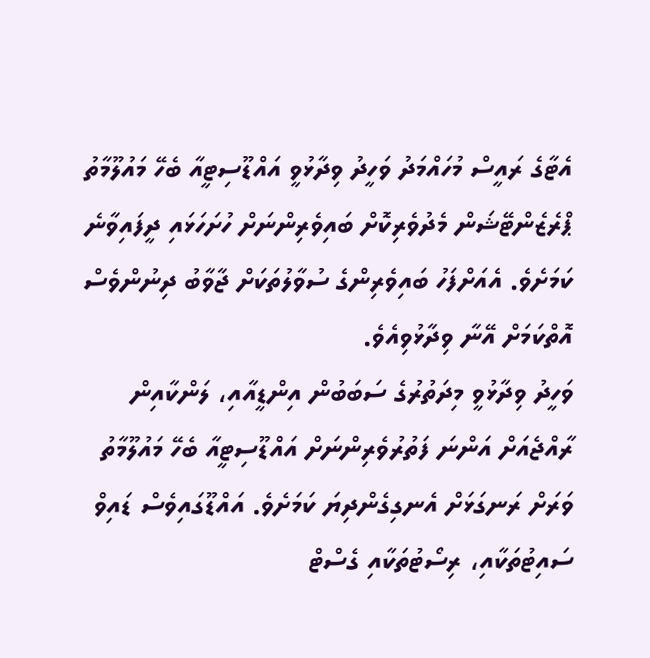އެޓާގެ ރައީސް މުހައްމަދު ވަހީދު ވިދާޅުވީ އައްޑޫސިޓީއާ ބެހޭ މައުލޫމާތު ޕްރެޒެންޓޭޝަން މެދުވެރިކޮށް ބައިވެރިންނަށް ހުށަހަޅައި ދީފައިވާނެ ކަމަށެވެ. އެއަށްފަހު ބައިވެރިންގެ ސުވާލުތަކަށް ޖާވާބު ދިނުންވެސް އޮތްކަމަށް އޭނާ ވިދާޅުވިއެވެ.
ވަހީދު ވިދާޅުވީ މިދަތުރުގެ ސަބަބުން އިންޑީއާއި، ލަންކާއިން ރާއްޖެއަށް އަންނަ ފަތުރުވެރިންނަށް އައްޑޫސިޓީއާ ބެހޭ މައުލޫމާތު ވަރަށް ރަނގަޅަށް އެނގިގެންދިޔަ ކަމަށެވެ. އައްޑޫގައިވެސް ޑައިވް ސައިޓުތަކާއި، ރިސޯޓުތަކާއި ގެސްޓް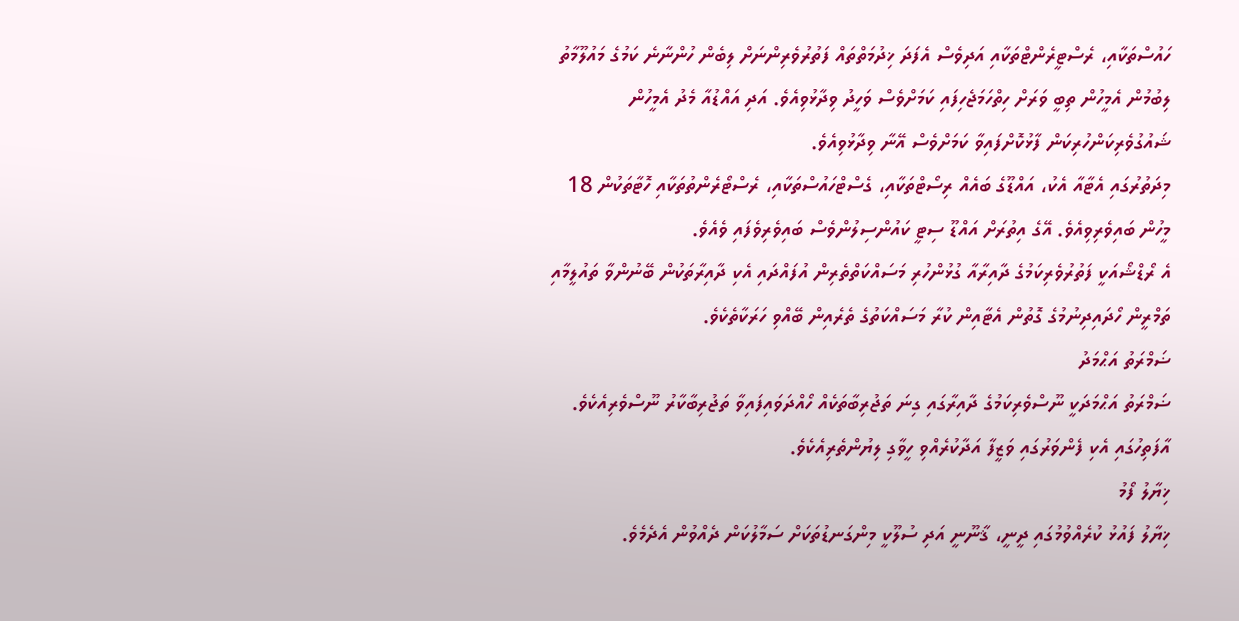ހައުސްތަކާއި، ރެސްޓީރެންޓްތަކާއި އަދިވެސް އެފަދަ ޚިދުމަތްތައް ފަތުރުވެރިންނަށް ލިބެން ހުންނާނެ ކަމުގެ މައުލޫމާތު ލިބުމުން އެމީހުން ތިބީ ވަރަށް ހިތްހަމަޖެހިފައި ކަމަށްވެސް ވަހީދު ވިދާޅުވިއެވެ. އަދި އައްޑުއާ މެދު އެމީހުން ޝައުގުވެރިކަންހުރިކަން ފާޅުކޮށްފައިވާ ކަމަށްވެސް އޭނާ ވިދާޅުވިއެވެ.
މިދަތުރުގައި އެޓާއާ އެކު، އައްޑޫގެ ބައެއް ރިސޯޓްތަކާއި، ގެސްޓްހައުސްތަކާއި، ރެސްޓޯރެންތުތަކާއި ހޮޓާތަކުން 18 މީހުން ބައިވެރިވިއެވެ. އޭގެ އިތުރަށް އައްޑޫ ސިޓީ ކައުންސިލުންވެސް ބައިވެރިވެފައި ވެއެވެ.
އެ ރޯޑްޝޯއަކީ ފަތުރުވެރިކަމުގެ ދާއިރާއާ ގުޅުންހުރި މަސައްކަތްތެރިން އުފައްދައި އެކި ދާއިރާތަކުން ބޭނުންވާ ތައުލީމާއި ތަމްރީން ހޯދައިދިނުމުގެ ގޮތުން އެޓާއިން ކުރާ މަސައްކަތުގެ ތެރެއިން ބޭއްވި ހަރަކާތެކެވެ.
ޟަމްރަތު އަޙްމަދު
ޟަމްރަތު އަޙްމަދަކީ ނޫސްވެރިކަމުގެ ދާއިރާގައި ގިނަ ތަޖުރިބާތަކެއް ހޯއްދަވައިފައިވާ ތަޖުރިބާކާރު ނޫސްވެރިއެކެވެ. އާފަތިހުގައި އެކި ފެންވަރުގައި ވަޒީފާ އަދާކުރެއްވި ހީވާގި ލިޔުންތެރިއެކެވެ.
ޚިޔާލު ފޯމު
ޚިޔާލު ފައުޅު ކުރެއްވުމުގައި ދީނީ، ޤާނޫނީ އަދި ސުލޫކީ މިންގަނޑުތަކަށް ސަމާލުކަން ދެއްވުން އެދެމެވެ.